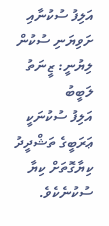އަލިފު ސުކުނާއި ށަވިޔަނި ސުކުން
ލިޔުނީ: ޒީނަތު ލަބީބު
އަލިފު ސުކުނަކީ ޢަރަބީގެ ތަޝްދީދު ކިޔާގޮތަށް ކިޔާ ސުކުނެކެވެ.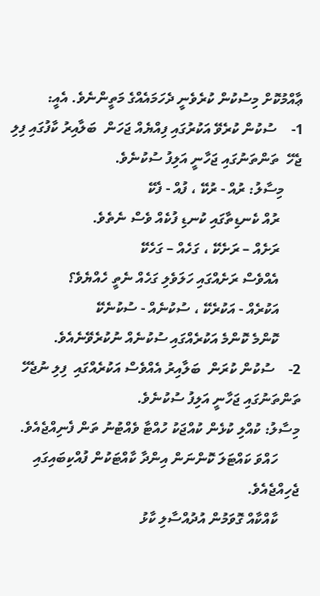ޢާއްމުކޮށް މިސުކުން ކުރެވެނީ ދެހަމައެއްގެ މަތީންނެވެ. އެއީ:
1-    ސުކުން ކުރެވޭ އަކުރުގައި ފިއްޔެއް ޖަހަން  ބަލާއިރު ކާފުގައި ފިލި ޖެހޭ  ތަންތަނުގައި ޖަހާނީ އަލިފު ސުކުނެވެ.
     މިސާލު: ރުއް - ރުކޭ ، ފުއް - ފެކޭ
      ރުއް ކެނޑިތާގައި ކުނޑި ފުކެއް ވެސް ނެތެވެ.
      ރަށެއް – ރަށެކޭ ، ގަހެއް – ގަހެކޭ
      އެއްވެސް ރަށެއްގައި ހަލަވެލި ގަހެއް ނެތީ ހެއްޔެވެ؟
      އަކުރެއް - އަކުރެކޭ ، ސުކުނެއް - ސުކުނެކޭ
      ކޮންމެ ކޮންމެ އަކުރެއްގައި ސުކުނެއް ނުކުރެވޭނެއެވެ.
2-    ސުކުން ކުރަން  ބަލާއިރު އެއްވެސް އަކުރެއްގައި  ފިލި ނުޖެހޭ  ތަންތަނުގައި ޖަހާނީ އަލިފު ސުކުނެވެ.
މިސާލު: ކުއްލި ކުޅެން ކުއްޖަކު ހުއްޓާ ވެއްޓުނު ތަން ފެނިއްޖެއެވެ.
      ހައްވަ ކައްޓަލަ ކޮންނަން އިންދާ ކާއްޓަކުން ފުއްކިބައިގައި ޖެހިއްޖެއެވެ.
      ކާއްކާއް ގޮވަމުން އުދުއްސާލި ކާޅު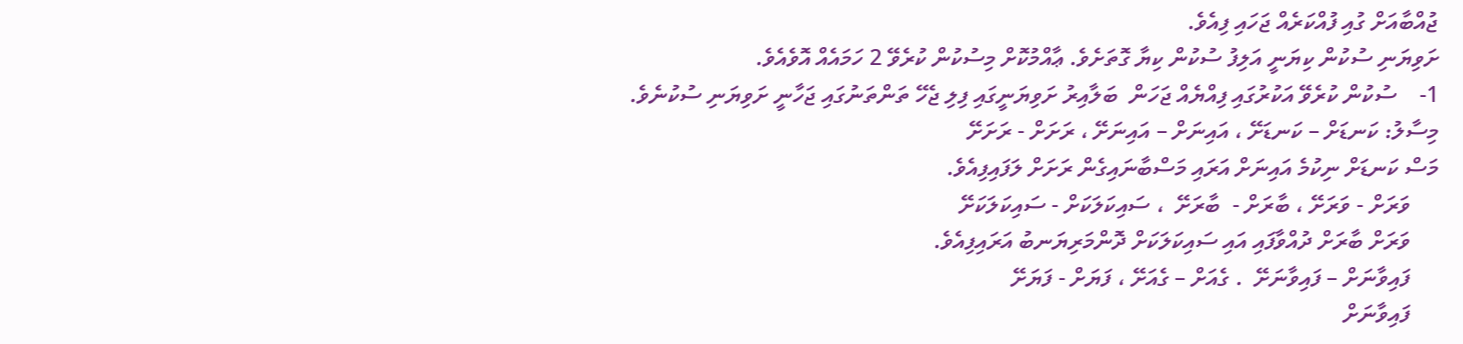ޖުއްބާއަށް ގުއި ފުއްކަރެއް ޖަހައި ފިއެވެ.
ށަވިޔަނި ސުކުން ކިޔަނީ އަލިފު ސުކުން ކިޔާ ގޮތަށެވެ. ޢާއްމުކޮށް މިސުކުން ކުރެވޭ 2 ހަމައެއް އޮވެއެވެ.
1-    ސުކުން ކުރެވޭ އަކުރުގައި ފިއްޔެއް ޖަހަން  ބަލާއިރު ށަވިޔަނީގައި ފިލި ޖެހޭ ތަންތަނުގައި ޖަހާނީ ށަވިޔަނި ސުކުނެވެ.
މިސާލު: ކަނޑަށް – ކަނޑަށޭ ، އައިނަށް – އައިނަށޭ ، ރަށަށް - ރަށަށޭ
މަސް ކަނޑަށް ނިކުމެ އައިނަށް އަރައި މަސްބާނައިގެން ރަށަށް ލަފައިފިއެވެ.
     ވަރަށް - ވަރަށޭ ، ބާރަށް -  ބާރަށޭ  ، ސައިކަލަކަށް - ސައިކަލަކަށޭ
     ވަރަށް ބާރަށް ދުއްވާފައި އައި ސައިކަލަކަށް ދޮންމަރިޔަނބު އަރައިފިއެވެ.
     ފައިވާނަށް – ފައިވާނަށޭ  . ގެއަށް – ގެއަށޭ ، ފަޔަށް - ފަޔަށޭ
     ފައިވާނަށް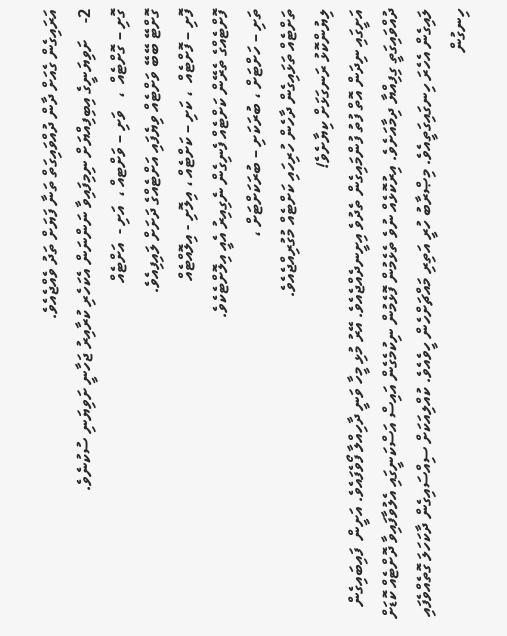އަރައިގެން ގެއަށް ދާން ދުއްވައިގަތް ތަނާ ފަޔަށް ތަދު ވެއްޖެއެވެ.
2-    ށަވިޔަނީގެ އިބިފިއްޔަށް ނިމިފައިވާ ނަންނަން އެކަހެރި ކުރާއިރު ޖަހާނީ ށަވިޔަނި ސުކުނެވެ.
ގޮށި – ގޮށްޓެއް  ،   ވަށި – ވަށްޓއް ،  އަށި -  އަށްޓެއް
ގޮށްޓޭ ބޭބޭ ވަށްޓެއް ވިޔެފައި އަށްޓެއްގެ ދަށަށް ލައިފިއެވެ.
ފޮށި – ފޮށްޓެއް  ، ކަށި – ކަށްޓެއް ، އިލޮށި - އިލޮއްޓެއް
ފޮށްޓެއްގެ ތެރޭން ކަށްޓެއް ފެނިގެން ނެގިއިރު އެއީ އިލޮށްޓެކެވެ.
ތަށި – ހަށްޓަށް ، ބުރަކަށި – ބުރަކަށްޓަށް ،
ތަށްޓެއް ތަޅައިގެން ދާހެން ހުރިހައި ކަށްޓެއް މުގުރިއްޖެއެވެ.
ލިޔުންކޮޅު ރަނގަޅަށް ކިޔާށެވެ!
އަށީގައި ނިދަން އޮތް ފުތު ފުންމައިގެން ތެދުވެ އިށީނދެއްޖެއެވެ. އޭރު މުޅި މީހާ ވަނީ ދާހިއްލާ ފޯވެފައެވެ. އަށީން  ފައިބައިގެން ދުއްވައިގަތީ ގިފިއްޔާ ދިމާއަށެވެ. އިރުކޮޅެއް ނުވެ ތެޅެމުން ފޮޅެމުން ނިކުމެގެން އައިސް އަސްކަނީގައި އެލުވާފައިވާ ދޮށްޓެއް ކޮޑަށް ލައިގެން އެހެރަ ހިނގައިގަތީއެވެ. މިޞްރާބު ހުރީ އަތިރި މައްޗަށްހެން ހީވެއެވެ. ކުއްލިއަކަށް ސިއްސައިގެން ދާކަހަލަ ގޮތެއްވެފައި ހިނގުން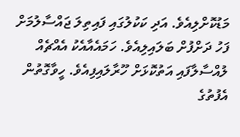މަޑުކޮށްލިއެވެ. އަދި ކަކުލުގައި ފައިތިލަ ޖައްސާލުމަށް ފަހު ދަށްފުށް ބަލައިލިއެވެ. ހަމައެއާއެކު އެއްޗެއް ލުއްސާލާފައި އަތުކޮޅަށް ހޫރާލައިފިއެވެ. ހީވާގޮތުން އެފުތުގެ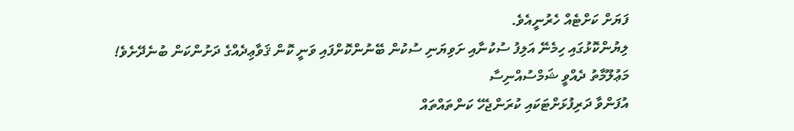ފަޔަށް ކަށްޓެއް ހެރުނީއެވެ.
ލިޔުންކޮޅުގައި ހިމެނޭ އަލިފު ސުކުނާއި ށަވިޔަނި ސުކުން ބޭނުންކޮށްފައި ވަނީ ކޮން ޤަވާޢިދެއްގެ ދަށުންކަން ބުނެދޭށެވެ!
މަޢުލޫމާތު ދެއްވީ ޝަމްސުއްނިސާ
އުފަންވާ ދަރިފުޅަށްޓަކައި ކުރަންޖެހޭ ކަންތައްތައް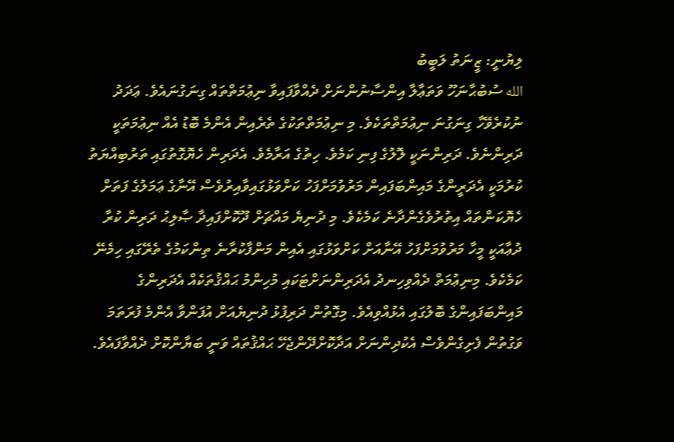ލިޔުނީ: ޒީނަތު ލަބީބު
الله ސުބުޙާނަހޫ ވަތަޢާލާ އިންސާނުންނަށް ދެއްވާފައިވާ ނިޢުމަތްތައް ގިނަގުނައެވެ. ޢަދަދު ނުކުރެވޭހާ ގިނަގުނަ ނިޢުމަތްތަކެވެ. މި ނިޢުމަތްތަކުގެ ތެރެއިން އެންމެ ބޮޑު އެއް ނިޢުމަތަކީ ދަރިންނެވެ. ދަރިންނަކީ ލޮލުގެ ފިނި ކަމެވެ. ހިތުގެ އަރާމެވެ. އެދަރިން ހެޔޮގޮތުގައި ތަރުބިއްޔަތު ކުރުމަކީ އެދަރީންގެ މައިންބަފައިން މަރުވުމަށްފަހު ކަށްވަޅުގައިވާއިރުވެސް އޭނާގެ ޢަމަލުގެ ފަތަށް ހެޔޮކަންތައް އިތުރުވެގެންދާނެ ކަމެކެވެ. މި ދުނިޔެ މައްޗަށް ދޫކޮށްފައިދާ ޞާލިޙު ދަރިން ކުރާ ދުޢާއަކީ މީހާ މަރުވުމަށްފަހު އޭނާއަށް ކަށްވަޅުގައި އެއިން މަންފާކުރާނެ ތިންކަމުގެ ތެރޭގައި ހިމެނޭ ކަމެކެވެ. މިނިޢުމަތް ދެއްވިހިނދު އެދަރިންނަށްޓަކައި މުހިންމު ޙައްޤުތަކެއް އެދަރިންގެ މައިންބަފައިންގެ ބޮލުގައި އެޅުއްވިއެވެ. މިގޮތުން ދަރިފުޅު ދުނިޔެއަށް އުފަންވާ އެންމެ ފުރަތަމަ ވަގުތުން ފެށިގެންވެސް އެކުދިންނަށް އަދާކޮށްދޭންޖެހޭ ޙައްޤުތައް ވަނީ ބަޔާންކޮށް ދެއްވާފައެވެ.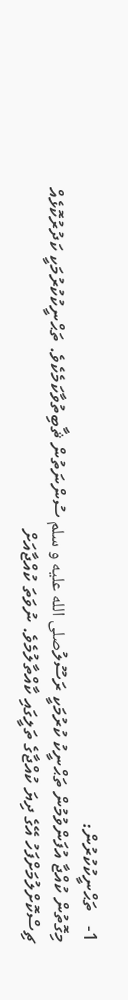1-   ތަޙްނީކުކުރުން:
މިގޮތުން ކުއްޖާ އުފަންވުމުން ތަޙްނީކު ކުރުމަކީ ރަސޫލުصلى الله عليه و سلم ސުންނަތުން ޘާބިތުވާކަމެކެވެ. ތަޙްނީކުކުރުމަކީ ކަދުރުކޮޅެއް ޗިސްކޮށްލުމަށްފަހު އޭގެ ދިޔަ ކުއްޖާގެ ތަލީގައި ކާއްތާލުމެވެ. ނުވަތަ ކުއްޖާއަށް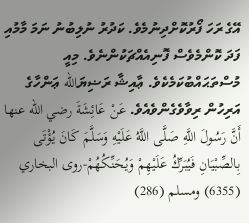އޭގެ ރަހަ ފޯރުކޮށްދިނުމެވެ. ކަދުރު ނުލިބުނު ނަމަ މާމުއި ފަދަ ކޮންމެވެސް ފޮނިއެއްޗަކުންނެވެ. މިއީ މުސްތަޙައްބުކަމެކެވެ. ޢާއިޝާ ރަޟިޔަالله ޢަންހާގެ އަރިހުން ރިވާވެގެންވެއެވެ. عَنْ عَائِشَةَ رضي الله عنها أَنَّ رَسُولَ اللَّهِ صَلَّى اللَّهُ عَلَيْهِ وَسَلَّمَ كَانَ يُؤْتَى بِالصِّبْيَانِ فَيُبَرِّكُ عَلَيْهِمْ وَيُحَنِّكُهُمْ-روى البخاري (6355) ومسلم (286)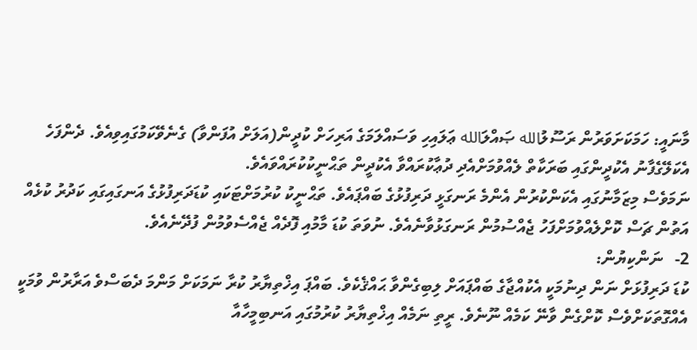މާނައީ: ހަމަކަށަވަރުން ރަސޫލުالله ޞައްލަالله ޢަލައިހި ވަސައްލަމަގެ އަރިހަށް ކުދީން(އަލަށް އުފަންވާ) ގެނެވޭކަމުގައިވިއެވެ. ދެންފަހެ އެކަލޭގެފާނު އެކުދީންގައި ބަރަކާތް ލެއްވުމަށްއެދި ދުޢާކުރައްވާ އެކުދީން ތަޙްނީކުކުރައްވައެވެ.
ނަމަވެސް މިޒަމާނުގައި އެކަންކުރުން އެންމެ ރަނގަޅީ ދަރިފުޅުގެ ބައްޕައެވެ. ތަޙްނީކު ކުރުމަށްޓަކައި ކުޑަދަރިފުޅުގެ އަނގައިގައި ކަދުރު ކުޅެއް އަތުން ޗަސް ކޮށްލެއްވުމަށްފަހު ޖެއްސުމުން ރަނގަޅުވާނެއެވެ. ނުވަތަ ކުޑަ މާމުއި ފޮދެއް ޖެއްސެވުމުން ފުދޭނެއެވެ.
2-   ނަންކިޔުން:
ކުޑަ ދަރިފުޅަށް ނަން ދިނުމަކީ އެކުއްޖާގެ ބައްޕައަށް ލިބިގެންވާ ޙައްޤެކެވެ. ބައްޕަ އިޚްތިޔާރު ކުރާ ނަމަކަށް މަންމަ ދެބަސްވެ އަރާރުން ވުމަކީ އެއްގޮތަކަށްވެސް ކޮށްގެން ވާނޭ ކަމެއް ނޫނެވެ. ރީތި ނަމެއް އިޚްތިޔާރު ކުރުމުގައި އަނބިމީހާއާ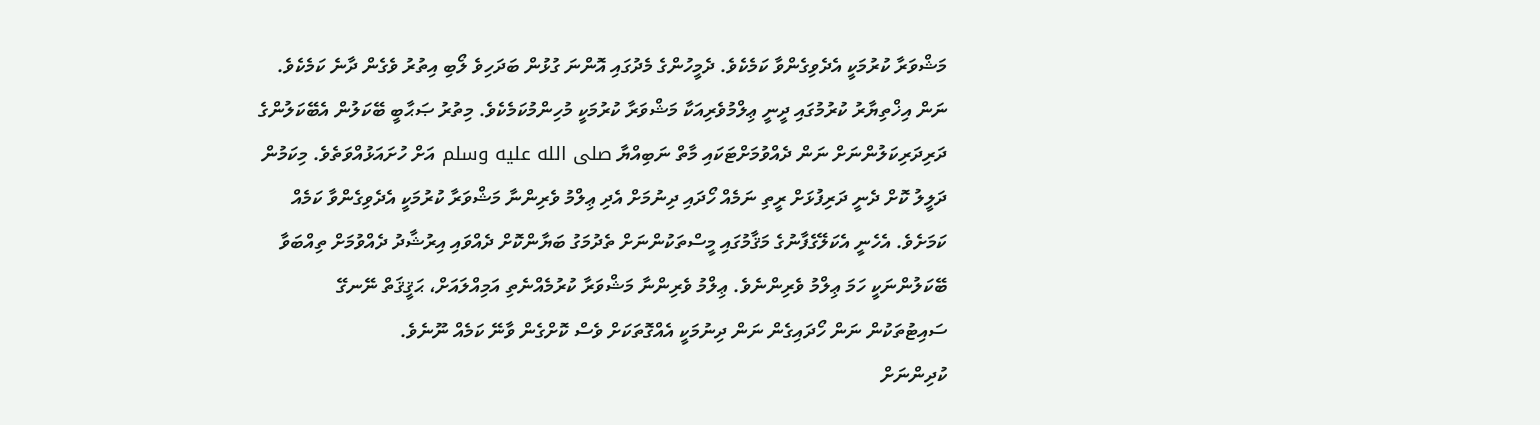މަޝްވަރާ ކުރުމަކީ އެދެވިގެންވާ ކަމެކެވެ. ދެމީހުންގެ މެދުގައި އޮންނަ ގުޅުން ބަދަހިވެ ލޯބި އިތުރު ވެގެން ދާނެ ކަމެކެވެ. ނަން އިޚްތިޔާރު ކުރުމުގައި ދީނީ ޢިލްމުވެރިއަކާ މަޝްވަރާ ކުރުމަކީ މުހިންމުކަމެކެވެ. މިތުރު ޞަޙާބީ ބޭކަލުން އެބޭކަލުންގެ ދަރިދަރިކަލުންނަށް ނަން ދެއްވުމަށްޓަކައި މާތް ނަބިއްޔާ صلى الله عليه وسلم އަށް ހުށައަޅުއްވަތެވެ. މިކަމުން ދަލީލު ކޮށް ދެނީ ދަރިފުޅަށް ރީތި ނަމެއް ހޯދައި ދިނުމަށް އެދި ޢިލްމު ވެރިންނާ މަޝްވަރާ ކުރުމަކީ އެދެވިގެންވާ ކަމެއް ކަމަށެވެ. އެހެނީ އެކަލޭގެފާނުގެ މަޤާމުގައި މީސްތަކުންނަށް ތެދުމަގު ބަޔާންކޮށް ދެއްވައި އިރުޝާދު ދެއްވުމަށް ތިއްބަވާ ބޭކަލުންނަކީ ހަމަ ޢިލްމު ވެރިންނެވެ. ޢިލްމު ވެރިންނާ މަޝްވަރާ ކުރުމެއްނެތި އަމިއްލައަށް، ޙަޤީޤަތް ނޭނގޭ ސައިޓުތަކުން ނަން ހޯދައިގެން ނަން ދިނުމަކީ އެއްގޮތަކަށް ވެސް ކޮށްގެން ވާނޭ ކަމެއް ނޫނެވެ.
ކުދިންނަށް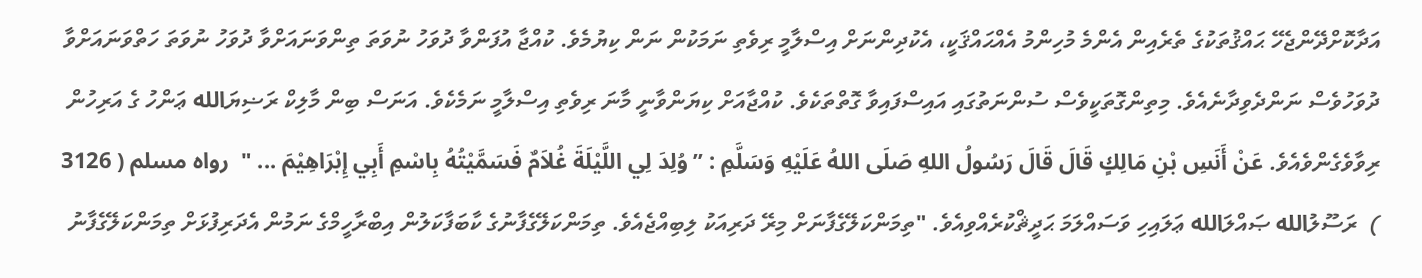އަދާކޮށްދޭންޖެހޭ ޙައްޤުތަކުގެ ތެރެއިން އެންމެ މުހިންމު އެއްޙައްޤަކީ، އެކުދިންނަށް އިސްލާމީ ރިވެތި ނަމަކުން ނަން ކިޔުމެވެ. ކުއްޖާ އުފަންވާ ދުވަހު ނުވަތަ ތިންވަނައަށްވާ ދުވަހު ނުވަތަ ހަތްވަނައަށްވާ ދުވަހުވެސް ނަންދެވިދާނެއެވެ. މިތިންގޮތަކީވެސް ސުންނަތުގައި އައިސްފައިވާ ގޮތްތަކެވެ. ކުއްޖާއަށް ކިޔަންވާނީ މާނަ ރިވެތި އިސްލާމީ ނަމެކެވެ. އަނަސް ބިން މާލިކް ރަޟިޔަالله ޢަންހު ގެ އަރިހުން ރިވާވެގެންވެއެވެ. عَنْ أَنَسِ بْنِ مَالِكٍ قَالَ قَالَ رَسُولُ اللهِ صَلَى اللهُ عَلَيْهِ وَسَلَّمِ : ” وُلِدَ لِي اللَّيْلَةَ غُلاَمٌ فَسَمَّيْتُهُ بِاسْمِ أَبِي إِبْرَاهِيْمَ ... "  رواه مسلم ( 3126 )  ރަސޫލުالله ޞައްލަالله ޢަލައިހި ވަސައްލަމަ ޙަދީޘްކުރެއްވިއެވެ. "ތިމަންކަލޭގެފާނަށް މިރޭ ދަރިއަކު ލިބިއްޖެއެވެ. ތިމަންކަލޭގެފާނުގެ ކާބަފާކަލުން އިބްރާހީމްގެ ނަމުން އެދަރިފުޅަށް ތިމަންކަލޭގެފާނު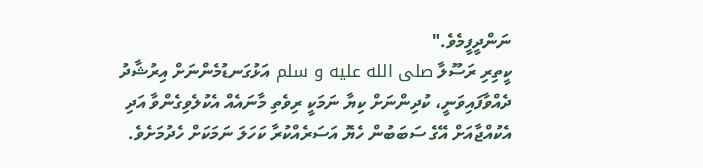ނަންދީފީމެވެ."
ކީތިރި ރަސޫލާ صلى الله عليه و سلم އަޅުގަނޑުމެންނަށް އިރުޝާދު ދެއްވާފައިވަނީ، ކުދިންނަށް ކިޔާ ނަމަކީ ރިވެތި މާނައެއް އެކުލެވިގެންވާ އަދި އެކުއްޖާއަށް އޭގެ ސަބަބުން ހެޔޮ އަސަރެއްކުރާ ކަހަލަ ނަމަކަށް ހެދުމަށެވެ.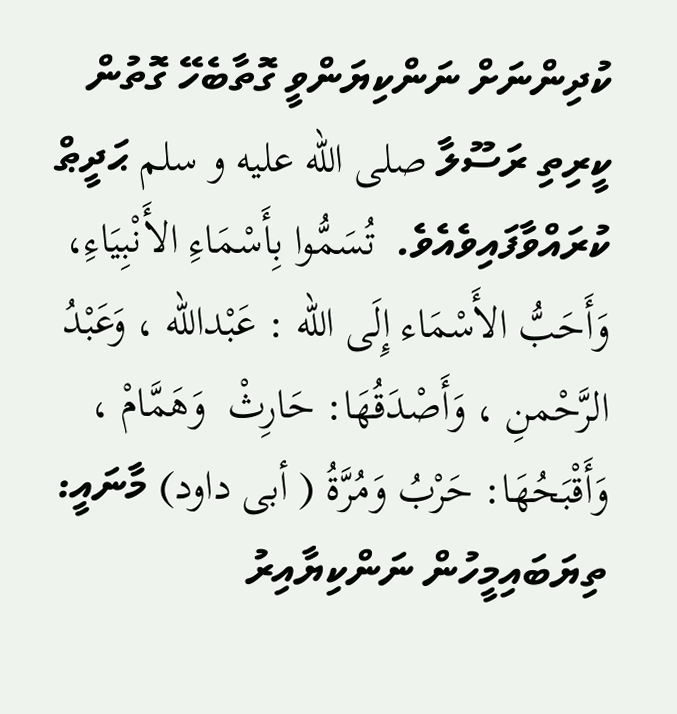ކުދިންނަށް ނަންކިޔަންވީ ގޮތާބެހޭ ގޮތުން ކީރިތި ރަސޫލާ صلى الله عليه و سلم ޙަދީޠް ކުރައްވާފައިވެއެވެ.  تُسَمُّوا بِأَسْمَاءِ الأَنْبِيَاءِ، وَأَحَبُّ الأَسْمَاء إِلَى اللّه : عَبْداللّه ، وَعَبْدُ الرَّحْمنِ ، وَأَصْدَقُهَا: حَارِثْ  وَهَمَّامْ ، وَأَقْبَحُهَا: حَرْبُ وَمُرَّةُ ( أبى داود) މާނައީ: ތިޔަބައިމީހުން ނަންކިޔާއިރު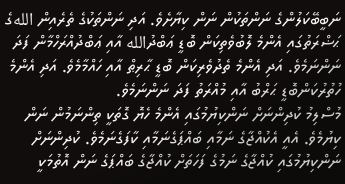ނަބީބޭކަލުންގެ ނަންތަކުން ނަން ކިޔާށެވެ. އަދި ނަންތަކުގެ ތެރެއިން اللهގެ ޙަޟްރަތުގައި އެންމެ ލޮބުވެތިކަން ބޮޑީ ޢަބްދުالله އާއި ޢަބްދުއްރަހްމާން ފަދަ ނަންނަމެވެ. އަދި އެންމެ ތެދުވެރިކަން ބޮޑީ ޙާރިޠް އާއި ހައްމާމެވެ. އަދި އެންމެ ހުތުރުކަންބޮޑީ ޙަރްބު އާއި މުއްރަތު ފަދަ ނަންނަމެވެ.
މުސްލިމު ކުދިންނަށް ނަންކިޔުމުގައި އެންމެ ހެޔޮ ގޮތަކީ ތިންނަމުން ނަން ކިޔުމެވެ. އެއީ އެކުއްޖާގެ ނަމާއި ބައްޕަގެނަމާއި ކާފަގެނަމެވެ. ކުދިންނަށް ނަންކިޔުމުގައި ކުއްޖާގެ ނަމުގެ ފަހަތަށް ކުއްޖާގެ ބައްޕަގެ ނަން އޮތުމަކީ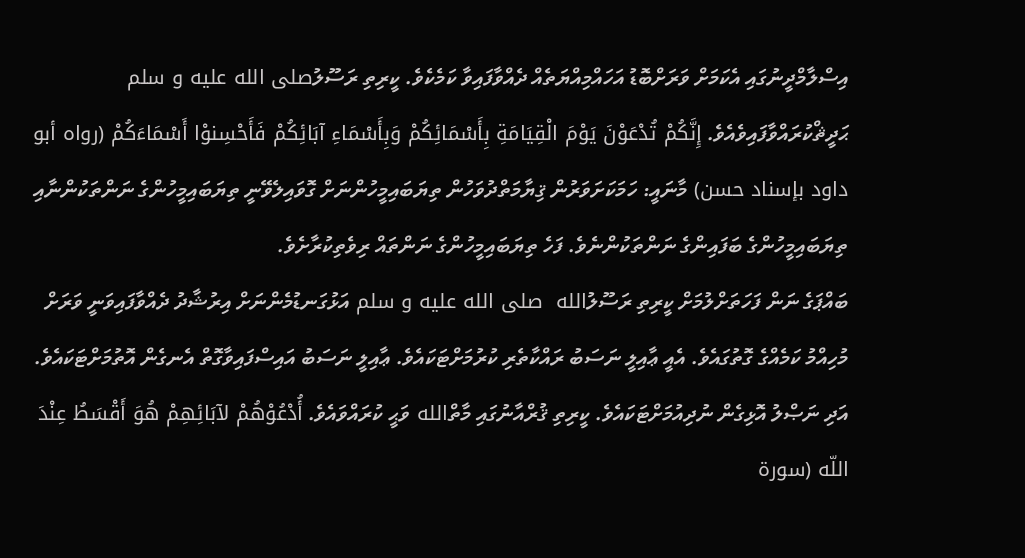އިސްލާމްދީނުގައި އެކަމަށް ވަރަށްބޮޑު އަހައްމިއްޔަތެއް ދެއްވާފައިވާ ކަމެކެވެ. ކީރިތި ރަސޫލުصلى الله عليه و سلم   ޙަދީޘްކުރައްވާފައިވެއެވެ. إِنَّكُمْ تُدْعَوْنَ يَوْمَ الْقِيَامَةِ بِأَسْمَائِكُمْ وَبِأَسْمَاءِ آبَائِكُمْ فَأَحْسِنوْا أَسْمَاءَكُمْ (رواه أبو داود بإسناد حسن) މާނައީ: ހަމަކަށަވަރުން ޤިޔާމަތްދުވަހުން ތިޔަބައިމީހުންނަށް ގޮވައިލެވޭނީ ތިޔަބައިމީހުންގެ ނަންތަކުންނާއި ތިޔަބައިމީހުންގެ ބަފައިންގެ ނަންތަކުންނެވެ. ފަހެ ތިޔަބައިމީހުންގެ ނަންތައް ރިވެތިކުރާށެވެ.
ބައްޕަގެ ނަން ފަހަތަށްލުމަށް ކީރިތި ރަސޫލުالله  صلى الله عليه و سلم އަޅުގަނޑުމެންނަށް އިރުޝާދު ދެއްވާފައިވަނީ ވަރަށް  މުހިއްމު ކަމެއްގެ ގޮތުގައެވެ. އެއީ ޢާއިލީ ނަސަބު ރައްކާތެރި ކުރުމަށްޓަކައެވެ. ޢާއިލީ ނަސަބު އައިސްފައިވާގޮތް އެނގެން އޮތުމަށްޓަކައެވެ. އަދި ނަޞްލު އޮޅިގެން ނުދިއުމަށްޓަކައެވެ. ކީރިތި ޤުރްއާނުގައި މާތްالله ވަޙީ ކުރައްވައެވެ. أُدْعُوْهُمْ لآبَائِهِمْ هُوَ أَقْسَطُ عِنْدَ اللّه (سورة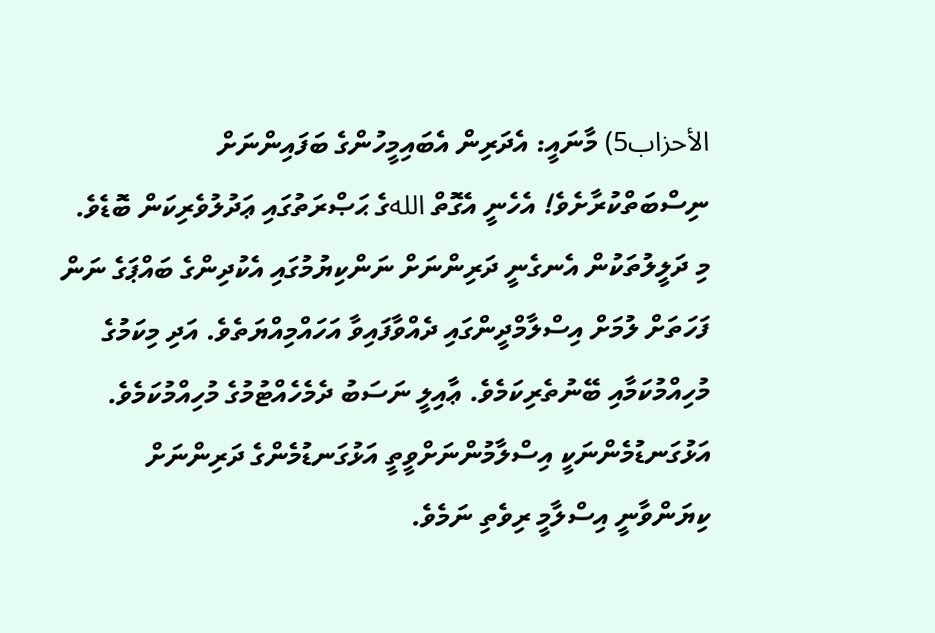الأحزاب5) މާނައީ: އެދަރިން އެބައިމީހުންގެ ބަފައިންނަށް ނިސްބަތްކުރާށެވެ! އެހެނީ އެގޮތް اللهގެ ޙަޞްރަތުގައި ޢަދުލުވެރިކަން ބޮޑެވެ.
މި ދަލީލުތަކުން އެނގެނީ ދަރިންނަށް ނަންކިޔުމުގައި އެކުދިންގެ ބައްޕަގެ ނަން ފަހަތަށް ލުމަށް އިސްލާމްދީންގައި ދެއްވާފައިވާ އަހައްމިއްޔަތެވެ. އަދި މިކަމުގެ މުހިއްމުކަމާއި ބޭނުތެރިކަމެވެ. ޢާއިލީ ނަސަބު ދެމެހެއްޓުމުގެ މުހިއްމުކަމެވެ. އަޅުގަނޑުމެންނަކީ އިސްލާމުންނަށްވީތީ އަޅުގަނޑުމެންގެ ދަރިންނަށް ކިޔަންވާނީ އިސްލާމީ ރިވެތި ނަމެވެ.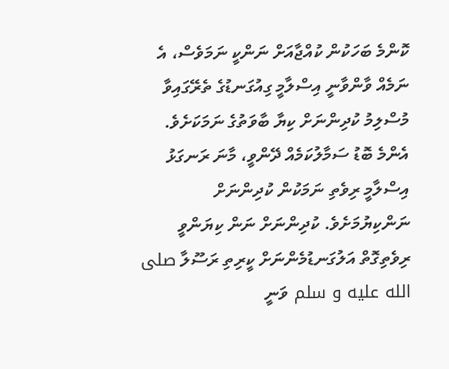ކޮންމެ ބަހަކުން ކުއްޖާއަށް ނަންކީ ނަމަވެސް، އެ ނަމެއް ވާންވާނީ އިސްލާމީ ގިއުގަނޑުގެ ތެރޭގައިވާ މުސްލިމު ކުދިންނަށް ކިޔާ ބާވަތުގެ ނަމަކަށެވެ. އެންމެ ބޮޑު ސަމާލުކަމެއް ދޭންވީ، މާނަ ރަނގަޅު އިސްލާމީ ރިވެތި ނަމަކުން ކުދިންނަށް ނަންކިޔުމަށެވެ. ކުދިންނަށް ނަން ކިޔަންވީ ރިވެތިގޮތް އަލުގަނޑުމެންނަށް ކީރިތި ރަސޫލާ صلى الله عليه و سلم ވަނީ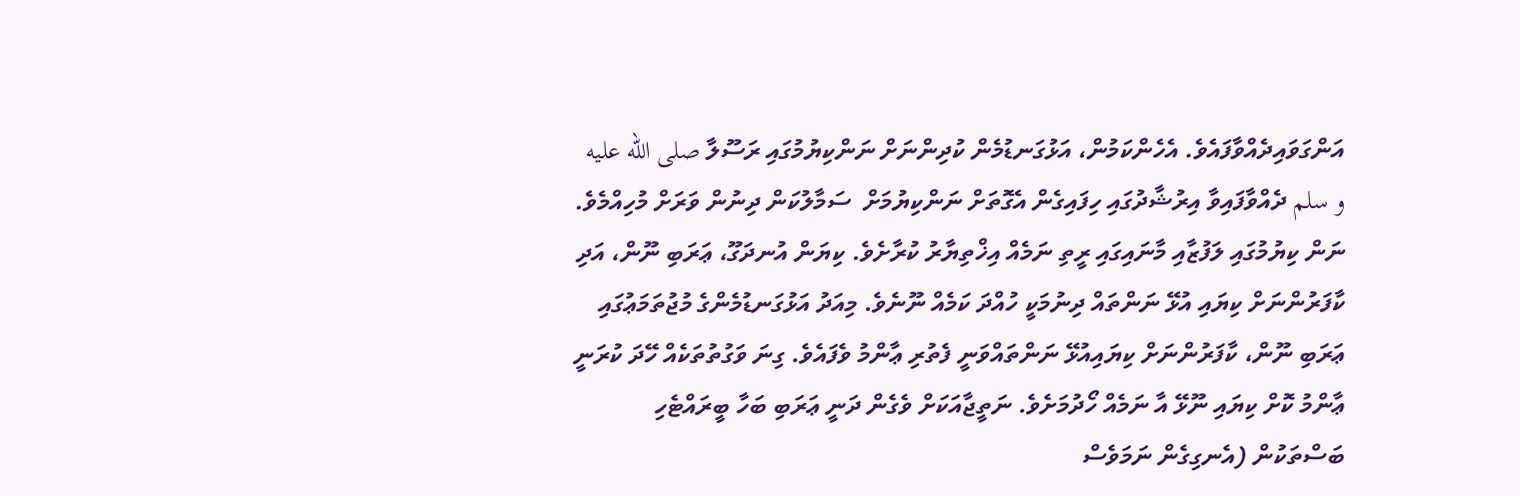އަންގަވައިދެއްވާފައެވެ. އެހެންކަމުން، އަޅުގަނޑުމެން ކުދިންނަށް ނަންކިޔުމުގައި ރަސޫލާ صلى الله عليه و سلم ދެއްވާފައިވާ އިރުޝާދުގައި ހިފައިގެން އެގޮތަށް ނަންކިޔުމަށް  ސަމާލުކަން ދިނުން ވަރަށް މުހިއްމެވެ.
ނަން ކިޔުމުގައި ލަފުޒާއި މާނައިގައި ރީތި ނަމެއް އިޚްތިޔާރު ކުރާށެވެ. ކިޔަން އުނދަގޫ، ޢަރަބި ނޫން، އަދި ކާފަރުންނަށް ކިޔައި އުޅޭ ނަންތައް ދިނުމަކީ ހުއްދަ ކަމެއް ނޫނެވެ. މިއަދު އަޅުގަނޑުމެންގެ މުޖުތަމަޢުގައި ޢަރަބި ނޫން، ކާފަރުންނަށް ކިޔައިއުޅޭ ނަންތައްވަނީ ފެތުރި ޢާންމު ވެފައެވެ. ގިނަ ވަގުތުތަކެއް ހޭދަ ކުރަނީ ޢާންމު ކޮށް ކިޔައި ނޫޅޭ އާ ނަމެއް ހޯދުމަށެވެ. ނަތީޖާއަކަށް ވެގެން ދަނީ ޢަރަބި ބަހާ ބީރައްޓެހި ބަސްތަކުން (އެނގިގެން ނަމަވެސް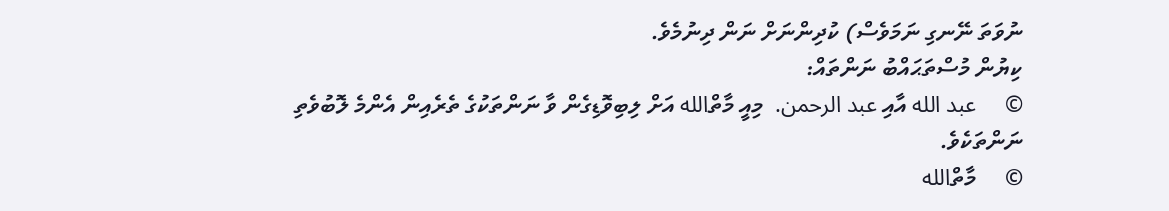ނުވަތަ ނޭނގި ނަމަވެސް) ކުދިންނަށް ނަން ދިނުމެވެ.
ކިޔުން މުސްތަޙައްބު ނަންތައް:
©     عبد الله އާއި عبد الرحمن.  މިއީ މާތްالله އަށް ލިބިވޮޑިގެން ވާ ނަންތަކުގެ ތެރެއިން އެންމެ ލޮބުވެތި ނަންތަކެވެ.
©     މާތްالله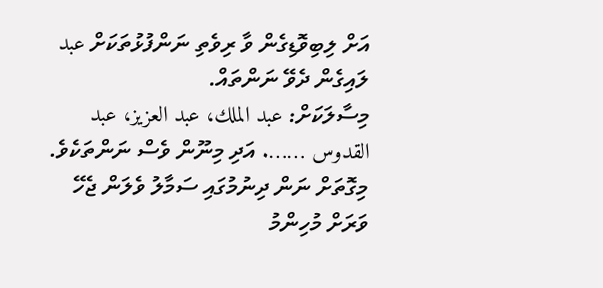އަށް ލިބިވޮޑިގެން ވާ ރިވެތި ނަންފުޅުތަކަށް عبد ލައިގެން ދެވޭ ނަންތައް.
މިސާލަކަށް: عبد الملك، عبد العزيز، عبد القدوس ……. އަދި މިނޫން ވެސް ނަންތަކެވެ. މިގޮތަށް ނަން ދިނުމުގައި ސަމާލު ވެލަން ޖެހޭ ވަރަށް މުހިންމު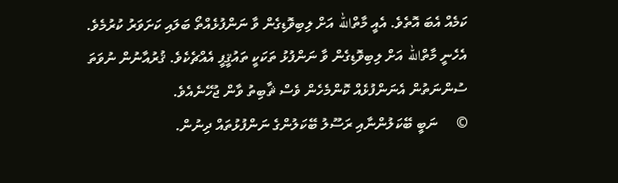ކަމެއް އެބަ އޮތެވެ. އެއީ މާތްالله އަށް ލިބިވޮޑިގެން ވާ ނަންފުޅެއްތޯ ބަލައި ކަށަވަރު ކުރުމެވެ. އެހެނީ މާތްالله އަށް ލިބިވޮޑިގެން ވާ ނަންފުޅު ތަކަކީ ތައުޤީފީ އެއްޗެކެވެ. ޤުރުއާނުން ނުވަތަ ސުންނަތުން އެނަންފުޅެއް ކޮންމެހެން ވެސް ޘާބިތު ވާން ޖުހޭނެއެވެ.
©     ނަބީ ބޭކަލުންނާއި ރަސޫލު ބޭކަލުންގެ ނަންފުޅުތައް ދިނުން.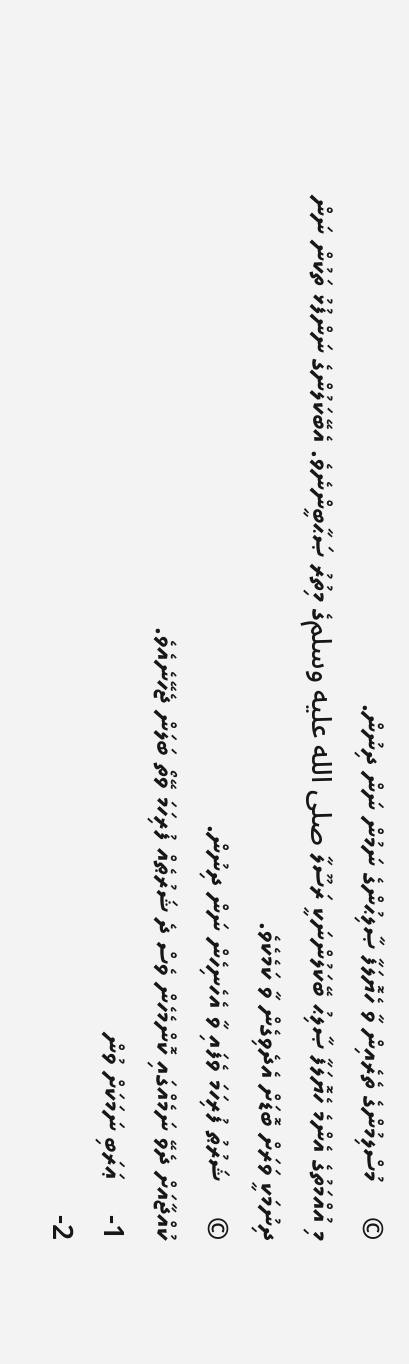©     މުސްލިމުންގެ ތެރެއިން ވާ ހެޔޮލަފާ ޞާލިޙުންގެ ނަމުން ނަން ދިނުން.
މި އުއްމަތުގެ އެންމެ ހެޔޮލަފާ ޞާލިޙު ބޭކަލުންނަކީ ރަސޫލާ صلى الله عليه وسلمގެ މިތުރު ޞަޙާބީންނެވެ. އެބޭކަލުންގެ ނަންފުޅު ތަކުން ނަން ދިނުމަކީ ވަރަށް ބޮޑަށް އެދެވިގެން ވާ ކަމެކެވެ.
©     ޝަރުޠު ފުރިހަމަ ވެފައި ވާ އެހެނިހެން ނަން ދިނުން.
ކުއްޖާއަށް ދެވޭ ނަމެއްގައި ކޮންމެހެން ވެސް ދެ ޝަރުޠެއް ފުރިހަމަ ވޭތޯ ބަލަން ޖެހޭނެއެވެ.
1-     ޢަރަބި ނަމަކަށް ވުން
2-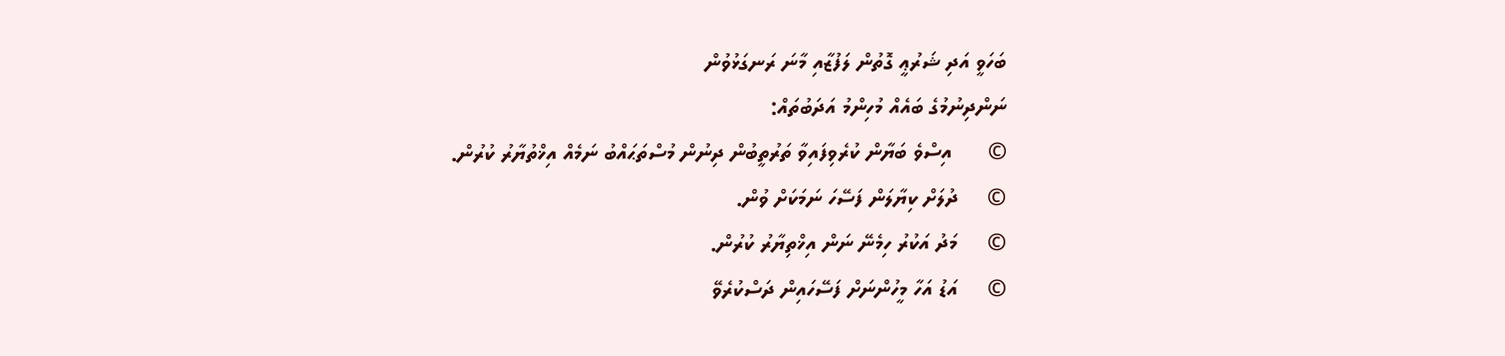ބަހަވީ އަދި ޝަރުޢީ ގޮތުން ލަފުޒާއި މާނަ ރަނގަޅުވުން
ނަންދިނުމުގެ ބައެއް މުހިންމު އަދަބުތައް:
©      އިސްވެ ބަޔާން ކުރެވިފައިވާ ތަރުތީބުން ދިނުން މުސްތަޙައްބު ނަމެއް އިޚްތުޔާރު ކުރުން.
©     ދުލަށް ކިޔާލަން ފަސޭހަ ނަމަކަށް ވުން.
©     މަދު އަކުރު ހިމެނޭ ނަން އިޚްތިޔާރު ކުރުން.
©     އަޑު އަހާ މީހުންނަށް ފަސޭހައިން ދަސްކުރެވޭ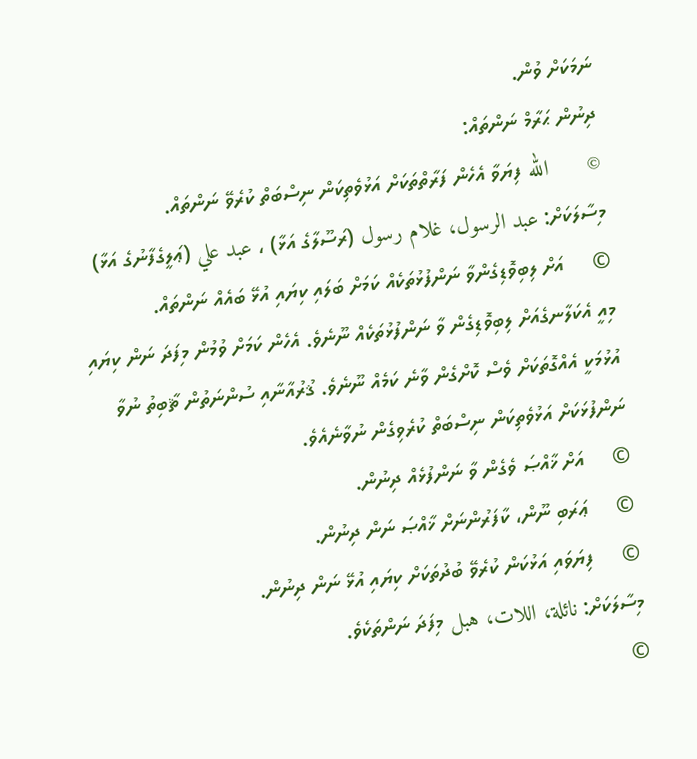ނަމަކަށް ވުން.
ދިނުން ޙަރާމް ނަންތައް:
©      الله ފިޔަވާ އެހެން ފަރާތްތަކަށް އަޅުވެތިކަން ނިސްބަތް ކުރެވޭ ނަންތައް.
މިސާލަކަށް: عبد الرسول، غلام رسول (ރަސޫލާގެ އަޅާ) ، عبد علي (ޢަލީގެފާނުގެ އަޅާ)
©     އަށް ލިބިވޮޑިގެންވާ ނަންފުޅުތަކެއް ކަމަށް ބަލައި ކިޔައި އުޅޭ ބައެއް ނަންތައް.
މިއީ އެކަލާނގެއަށް ލިބިވޮޑިގެން ވާ ނަންފުޅުތަކެއް ނޫނެވެ. އެހެން ކަމަށް ވުމުން މިފަދަ ނަން ކިޔައި އުޅުމަކީ އެއްގޮތަކަށް ވެސް ކޮށްގެން ވާނެ ކަމެއް ނޫނެވެ. ޤުރުއާނާއި ސުންނަތުން ޘާބިތު ނުވާ ނަންފުޅަކަށް އަޅުވެތިކަން ނިސްބަތް ކުރެވިގެން ނުވާނެއެވެ.
©     އަށް ޚާއްޞަ ވެގެން ވާ ނަންފުޅެއް ދިނުން.
©     ޢަރަބި ނޫން، ކާފަރުންނަށް ޚާއްޞަ ނަން ދިނުން.
©     ފިޔަވައި އަޅުކަން ކުރެވޭ ބުދުތަކަށް ކިޔައި އުޅޭ ނަން ދިނުން.
މިސާލަކަށް: نائلة، اللات، هبل މިފަދަ ނަންތަކެވެ.
©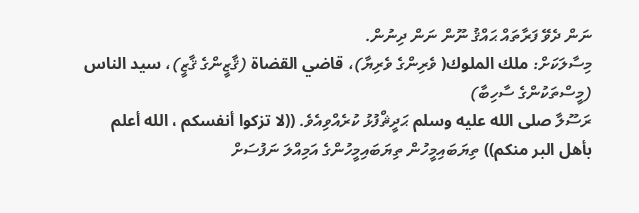ނަން ދެވޭ ފަރާތައް ޙައްޤު ނޫން ނަން ދިނުން.
މިސާލަކަށް: ملك الملوك( ވެރިންގެ ވެރިޔާ)، قاضي القضاة (ޤާޒީންގެ ޤާޒީ)، سيد الناس (މީސްތަކުންގެ ސާހިބާ)
ރަސޫލާ صلى الله عليه وسلم ޙަދީޘްފުޅު ކުރެއްވިއެވެ. ((لا تزكوا أنفسكم ، الله أعلم بأهل البر منكم)) ތިޔަބައިމީހުން ތިޔަބައިމީހުންގެ އަމިއްލަ ނަފުސަށް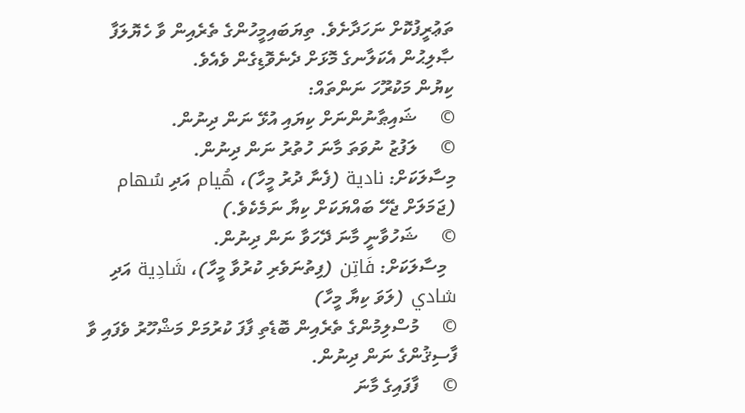ތަޢުރީފުކޮށް ނަހަދާށެވެ. ތިޔަބައިމީހުންގެ ތެރެއިން ވާ ހެޔޮލަފާ ޞާލިޙުން އެކަލާނގެ މޮޅަށް ދެނެވޮޑިގެން ވެއެވެ.
ކިޔުން މަކުރޫހަ ނަންތައް:
©     ޝައިޠާނުންނަށް ކިޔައި އުޅޭ ނަން ދިނުން.
©     ލަފުޒު ނުވަތަ މާނަ ހުތުރު ނަން ދިނުން.
މިސާލަކަށް: نادية (ފެނާ ދުރު މީހާ)، هُيام އަދި سُهام (ޖަމަލަށް ޖެހޭ ބައްޔަކަށް ކިޔާ ނަމެކެވެ.)
©     ޝަހުވާނީ މާނަ ދޭހަވާ ނަން ދިނުން.
  މިސާލަކަށް: فَاتِن (ފިތުނަވެރި ކުރުވާ މީހާ)، شَادِية އަދި شادي (ލަވަ ކިޔާ މީހާ)
©     މުސްލިމުންގެ ތެރެއިން ބޮޑެތި ފާފަ ކުރުމަށް މަޝްހޫރު ވެފައި ވާ ފާސިޤުންގެ ނަން ދިނުން.
©     ފާފައިގެ މާނަ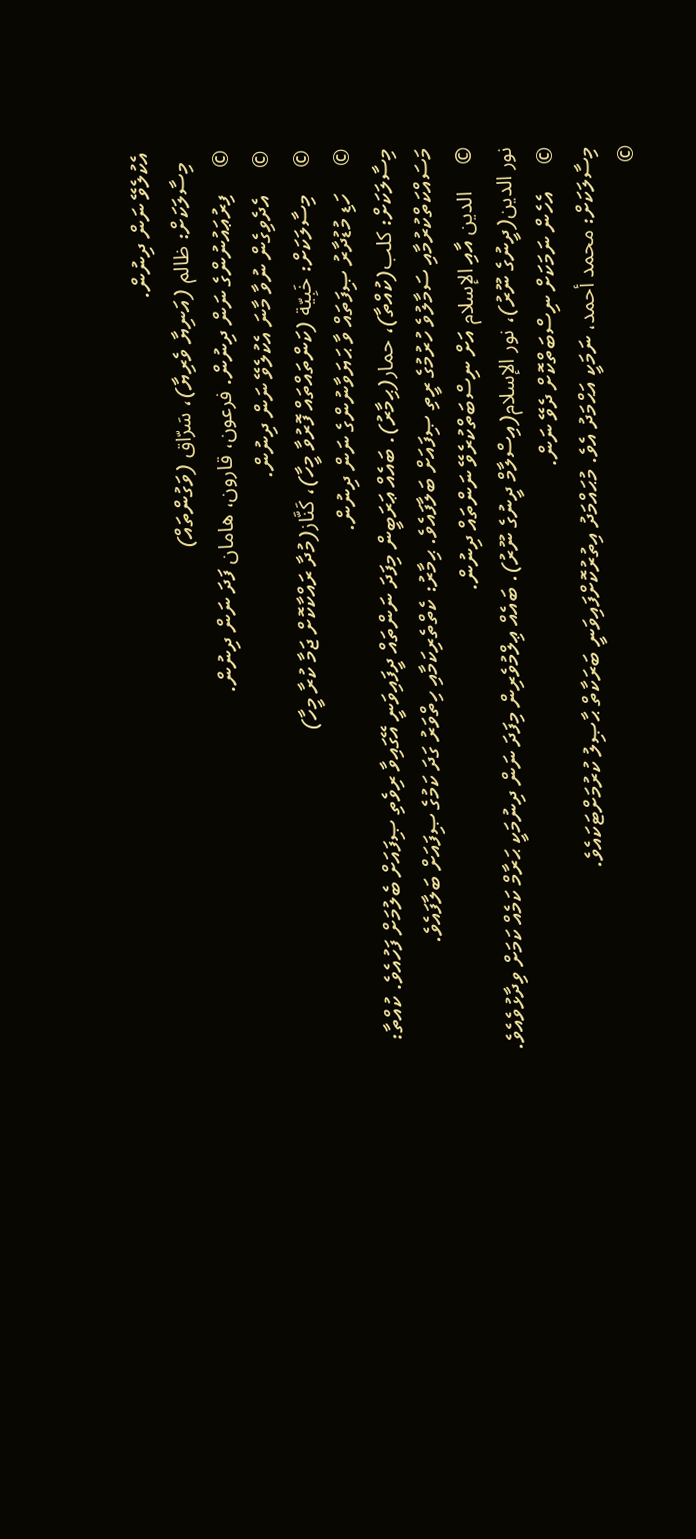އެކުލެވޭ ނަން ދިނުން.
  މިސާލަކަށް: ظالم (އަނިޔާ ވެރިޔާ)، سَرّاق (ވަގުންތައް)
©     ފިރުޢައުނުންގެ ނަން ދިނުން. فرعون، قارون، هامان ފަދަ ނަން ދިނުން.
©     އެދެވިގެން ނުވާ މާނަ އެކުލެވޭ ނަން ދިނުން.
©     މިސާލަކަށް: خَبِيّة (ކަންތައްތައް ފޮރުވާ މީހާ)، كَنَّاز(މުދާ ރައްކާކޮށް ޖަމާ ކުރާ މީހާ)
©     ހަޑި މުޑުދާރު ޞިފަތައް ވާ ޙަޔަވާނުންގެ ނަން ދިނުން.
މިސާލަކަށް: كلب(ކުއްތާ)، حمار(ޙިމާރު). ބައެއް ޢަރަބީން މިފަދަ ނަންތައް ދީފައިވަނީ އޭގައިވާ ރިވެތި ޞިފައަށް ބެލުމަށް ފަހުއެވެ. ކުއްތާ: މަސައްކަތްކުރުމާއި ސަމާލުވެ ހުރުމުގެ ރީތި ޞިފައަށް ބަލާފައެވެ. ޙިމާރު: ކެތްތެރިކަމާއި ހިތްވަރު ގަދަ ކަމުގެ ޞިފައަށް ބަލާފައެވެ.
©     الدين އާއި الإسلام އަށް ނިސްބަތްކުރެވޭ ނަންތައް ދިނުން.
نور الدين(ދީނުގެ ނޫރު)، نور الإسلام(އިސްލާމް ދީނުގެ ނޫރު). ބައެއް ޢިލްމުވެރިން މިފަދަ ނަން ދިނުމަކީ ޙަރާމް ކަމެއް ކަމަށް ވިދާޅުވެއެވެ.
©     އެހެން ނަމަކަށް ނިސްބަތްކޮށް ދެވޭ ނަން.
މިސާލަކަށް: محمد أحمد، ނަމަކީ އަޙްމަދު އެވެ. މުޙައްމަދު އިތުރުކޮށްފައިވަނީ ބަރަކާތް ޙާޞިލު ކުރުމަށްޓަކައެވެ.
©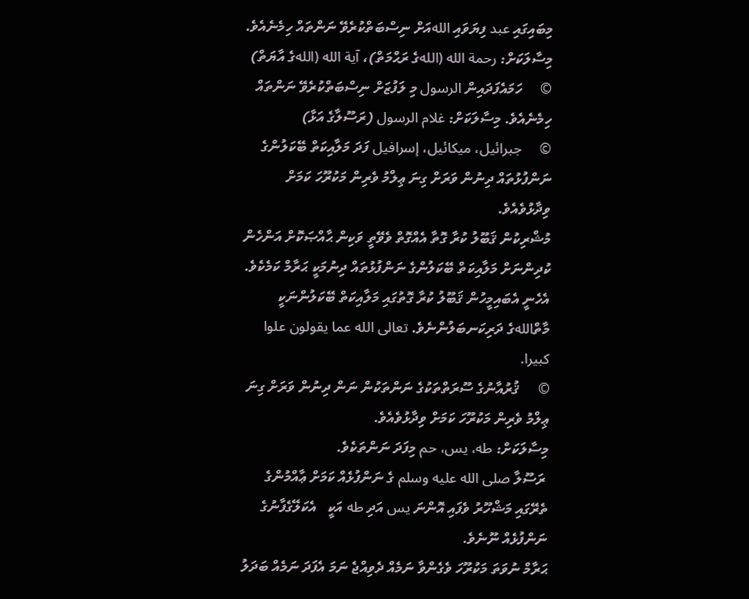މިބައިގައި عبد ފިޔަވައި اللهއަށް ނިސްބަތްކުރެވޭ ނަންތައް ހިމެނެއެވެ. މިސާލަކަށް: رحمة الله (اللهގެ ރަޙްމަތް)، آية الله (اللهގެ އާޔަތް)
©     ހަމައެފަދައިން الرسول މި ލަފުޒަށް ނިސްބަތްކުރެވޭ ނަންތައް ހިމެނެއެވެ. މިސާލަކަށް: غلام الرسول (ރަސޫލާގެ އަޅާ)
©     جبرائيل، ميكائيل، إسرافيل ފަދަ މަލާއިކަތް ބޭކަލުންގެ ނަންފުޅުތައް ދިނުން ވަރަށް ގިނަ ޢިލްމު ވެރިން މަކުރޫހަ ކަމަށް ވިދާޅުވެއެވެ.
މުޝްރިކުން ޤަބޫލު ކުރާ ގޮތާ އެއްގޮތް ވެވޭތީ ވަކިން ޙާއްޞަކޮށް އަންހެން ކުދިންނަށް މަލާއިކަތް ބޭކަލުންގެ ނަންފުޅުތައް ދިނުމަކީ ޙަރާމް ކަމެކެވެ. އެހެނީ އެބައިމީހުން ޤަބޫލު ކުރާ ގޮތުގައި މަލާއިކަތް ބޭކަލުންނަކީ މާތްاللهގެ ދަރިކަނބަލުންނެވެ. تعالى الله عما يقولون علوا كبيرا.
©     ޤުރުއާނުގެ ސޫރަތްތަކުގެ ނަންތަކުން ނަން ދިނުން ވަރަށް ގިނަ ޢިލްމު ވެރިން މަކުރޫހަ ކަމަށް ވިދާޅުވެއެވެ.
މިސާލަކަށް: طه، يس، حم މިފަދަ ނަންތަކެވެ.
 ރަސޫލާ صلى الله عليه وسلم ގެ ނަންފުޅެއް ކަމަށް ޢާއްމުންގެ ތެރޭގައި މަޝްހޫރު ވެފައި އޮންނަ يس އަދި طه އަކީ   އެކަލޭގެފާނުގެ ނަންފުޅެއް ނޫނެވެ.
ޙަރާމް ނުވަތަ މަކުރޫހަ ވެގެންވާ ނަމެއް ދެވިއްޖެ ނަމަ އެފަދަ ނަމެއް ބަދަލު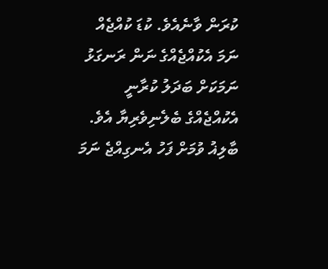ކުރަން ވާނެއެވެ. ކުޑަ ކުއްޖެއް ނަމަ އެކުއްޖެއްގެ ނަން ރަނގަޅު ނަމަކަށް ބަދަލު ކުރާނީ އެކުއްޖެއްގެ ބެލެނިވެރިޔާ އެވެ. ބާލިޣު ވުމަށް ފަހު އެނގިއްޖެ ނަމަ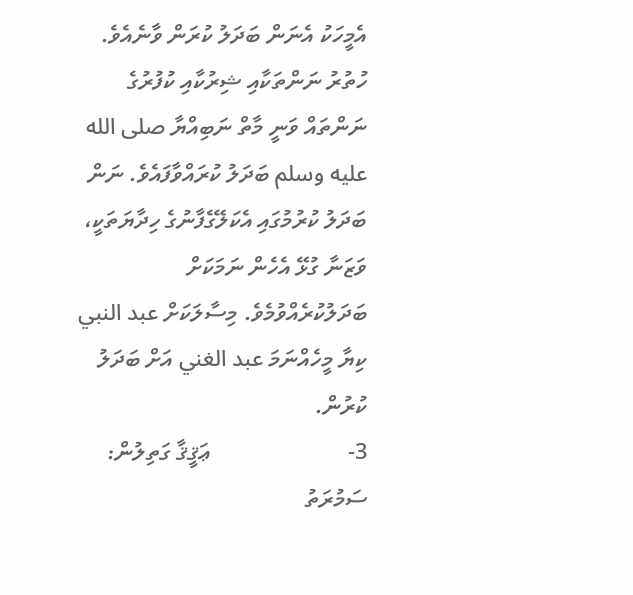އެމީހަކު އެނަން ބަދަލު ކުރަން ވާނެއެވެ. ހުތުރު ނަންތަކާއި ޝިރުކާއި ކުފުރުގެ ނަންތައް ވަނީ މާތް ނަބިއްޔާ صلى الله عليه وسلم ބަދަލު ކުރައްވާފައެވެ. ނަން ބަދަލު ކުރުމުގައި އެކަލޭގެފާނުގެ ހިދާޔަތަކީ، ވަޒަނާ ގުޅޭ އެހެން ނަމަކަށް ބަދަލުކުރެއްވުމެވެ. މިސާލަކަށް عبد النبي ކިޔާ މީހެއްނަމަ عبد الغني އަށް ބަދަލު ކުރުން.
3-                        ޢަޤީޤާ ގަތިލުން:
ސަމުރަތު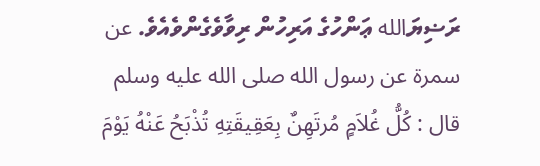ރަޟިޔަالله ޢަންހުގެ އަރިހުން ރިވާވެގެންވެއެވެ. عن سمرة عن رسول الله صلى الله عليه وسلم قال : كُلُّ غُلاَمٍ مُرتَهِنٌ بِعَقِيقَتِهِ تُذْبَحُ عَنْهُ يَوْمَ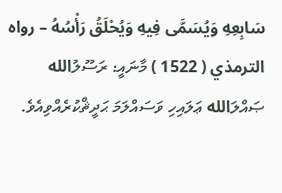سَابِعِهِ وَيُسَمَّى فِيهِ وَيُحْلَقُ رَأْسُهُ – رواه الترمذي ( 1522 ) މާނައީ: ރަސޫލުالله ޞައްލަالله ޢަލައިހި ވަސައްލަމަ ޙަދީޘްކުރެއްވިއެވެ.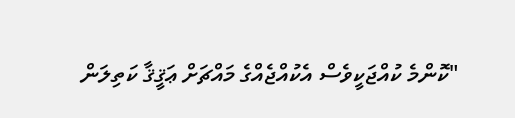"ކޮންމެ ކުއްޖަކީވެސް އެކުއްޖެއްގެ މައްޗަށް ޢަޤީޤާ ކަތިލަން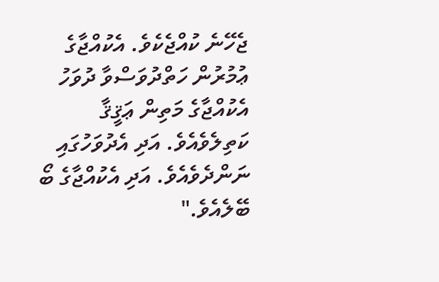ޖެހޭނެ ކުއްޖެކެވެ. އެކުއްޖާގެ ޢުމުރުން ހަތްދުވަސްވާ ދުވަހު އެކުއްޖާގެ މަތިން ޢަޤީޤާ ކަތިލެވެއެވެ. އަދި އެދުވަހުގައި ނަންދެވެއެވެ. އަދި އެކުއްޖާގެ ބޯ ބޭލެއެވެ."